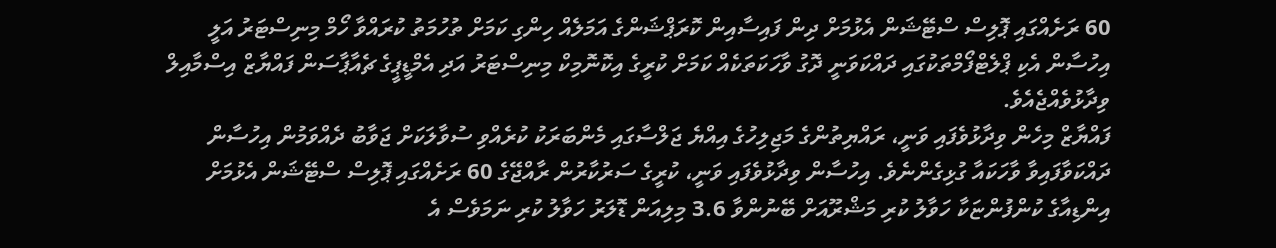60 ރަށެއްގައި ޕޮލިސް ސްޓޭޝަން އެޅުމަށް ދިން ފައިސާއިން ކޮރަޕްޝަންގެ އަމަލެއް ހިންގި ކަމަށް ތުހުމަތު ކުރައްވާ ހޯމް މިނިސްޓަރު އަލީ އިހުސާން އެކި ޕްލެޓްފޯމްތަކުގައި ދައްކަވަނީ ދޮގު ވާހަކަތަކެއް ކަމަށް ކުރީގެ އިކޮނޮމިކް މިނިސްޓަރު އަދި އެމްޑީޕީގެ ޗެއާޕާސަން ފައްޔާޒް އިސްމާއިލް ވިދާޅުވެއްޖެއެވެ.
ފައްޔާޒް މިހެން ވިދާޅުވެފައި ވަނީ، ރައްޔިތުންގެ މަޖިލިހުގެ އިއްޔެ ޖަލްސާގައި މެންބަރަކު ކުރެއްވި ސުވާލަކަށް ޖަވާބު ދެއްވަމުން އިހުސާން ދައްކަވާފައިވާ ވާހަކައާ ގުޅިގެންނެވެ. އިހުސާން ވިދާޅުވެފައި ވަނީ، ކުރީގެ ސަރުކާރުން ރާއްޖޭގެ 60 ރަށެއްގައި ޕޮލިސް ސްޓޭޝަން އެޅުމަށް އިންޑިއާގެ ކުންފުންޏަކާ ހަވާލު ކުރި މަޝްރޫއަށް ބޭނުންވާ 3.6 މިލިއަން ޑޮލަރު ހަވާލު ކުރި ނަމަވެސް އެ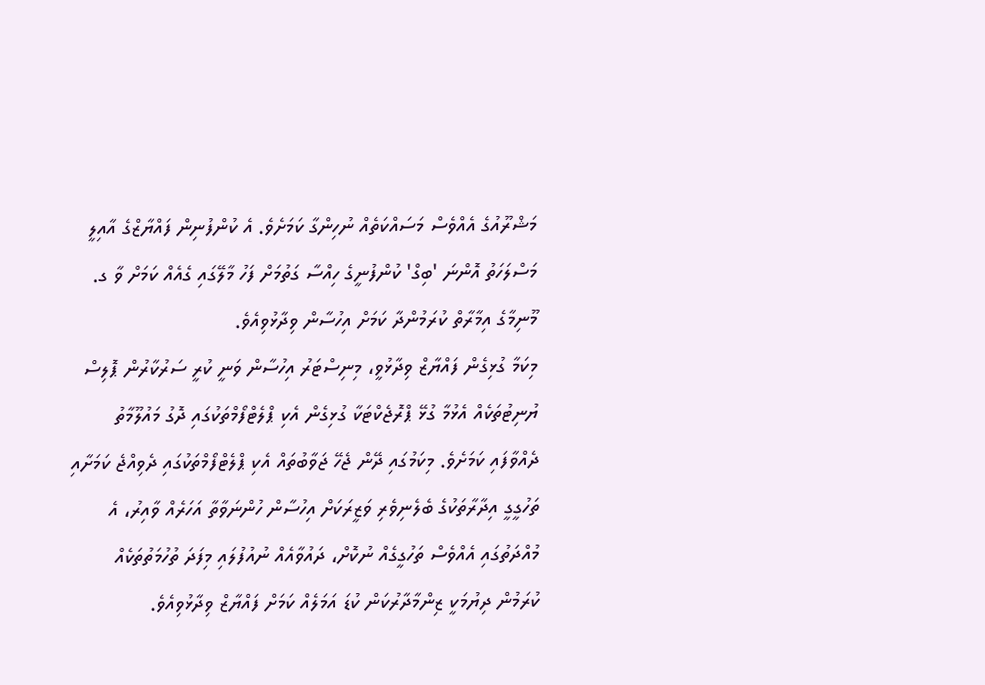މަޝްރޫއުގެ އެއްވެސް މަސައްކަތެއް ނުހިންގާ ކަމަށެވެ. އެ ކުންފުނިން ފައްޔާޒްގެ އާއިލީ މަސްލަހަތު އޮންނަ 'ބިގް' ކުންފުނީގެ ހިއްސާ ގަތުމަށް ފަހު މާލޭގައި ގެއެއް ކަމަށް ވާ ގ. މޫނިމާގެ އިމާރާތް ކުރަމުންދާ ކަމަށް އިހުސާން ވިދާޅުވިއެވެ.
މިކަމާ ގުޅިގެން ފައްޔާޒް ވިދާޅުވީ، މިނިސްޓަރު އިހުސާން ވަނީ ކުރީ ސަރުކާރުން ޕޮލިސް ޔުނިޓުތަކެއް އެޅުމާ ގުޅޭ ޕްރޮޖެކްޓަކާ ގުޅިގެން އެކި ޕްލެޓްފޯމްތަކުގައި ދޮގު މައުލޫމާތު ދެއްވާފައި ކަމަށެވެ. މިކަމުގައި ދޭން ޖެހޭ ޖަވާބުތައް އެކި ޕްލެޓްފޯމްތަކުގައި ދެވިއްޖެ ކަމަށާއި ތަހުގީގީ އިދާރާތަކުގެ ބެލެނިވެރި ވަޒީރަކަށް އިހުސާން ހުންނަވާތާ އަހަރެއް ވާއިރު، އެ މުއްދަތުގައި އެއްވެސް ތަހުގީގެއް ނުކޮށް، ދައުވާއެއް ނުއުފުލައި މިފަދަ ތުހުމަތުތަކެއް ކުރަމުން ދިޔުމަކީ ޒިންމާދާރުކަން ކުޑަ އަމަލެއް ކަމަށް ފައްޔާޒް ވިދާޅުވިއެވެ.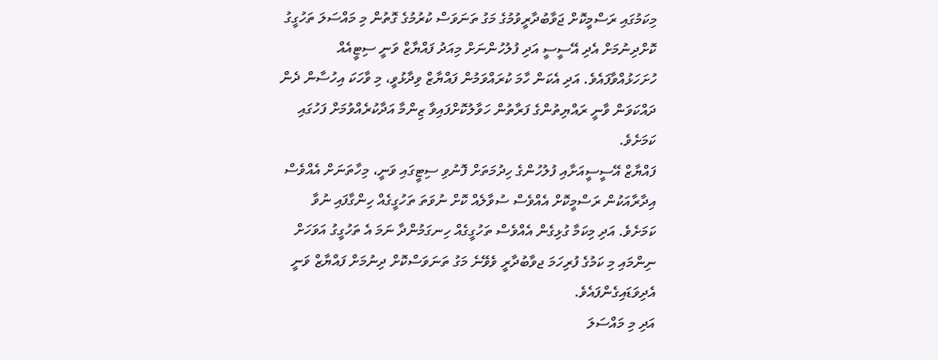މިކަމުގައި ރަސްމީކޮށް ޖަވާބުދާރީވުމުގެ މަގު ތަނަވަސް ކުރުމުގެ ގޮތުން މި މައްސަލަ ތަހުގީގު ކޮށްދިނުމަށް އެދި އޭސީސީ އަދި ފުލުހުންނަށް މިއަދު ފައްޔާޒް ވަނީ ސިޓީއެއް ހުށަހަޅުއްވާފައެވެ. އަދި އެކަން ހާމަ ކުރައްވަމުން ފައްޔާޒް ވިދާޅުވީ، މި ވާހަކަ އިހުސާން ދެން ދައްކަވަން ވާނީ ރައްޔިތުންގެ ފަރާތުން ހަވާލުކޮށްފައިވާ ޒިންމާ އަދާކުރެއްވުމަށް ފަހުގައި ކަމަށެވެ.
ފައްޔާޒް އޭސީސީއަށާއި ފުލުހުންގެ ހިދުމަތަށް ފޮނުވި ސިޓީގައި ވަނީ، މިހާތަނަށް އެއްވެސް އިދާރާއަކުން ރަސްމީކޮށް އެއްވެސް ސުވާލެއް ކޮށް ނުވަތަ ތަހުގީގެއް ހިންގާފައި ނުވާ ކަމަށެވެ. އަދި މިކަމާ ގުޅިގެން އެއްވެސް ތަހުގީގެއް ހިނގަމުންދާ ނަމަ އެ ތަހުގީގު އަވަހަށް ނިންމައި މި ކަމުގެ ފުރިހަމަ ޖވާބުދާރީ ވެވޭނެ މަގު ތަނަވަސްކޮށް ދިނުމަށް ފައްޔާޒް ވަނީ އެދިވަޑައިގެންފައެވެ.
އަދި މި މައްސަލަ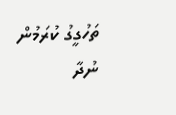ތަހުގީގު ކުރަމުން ނުދާ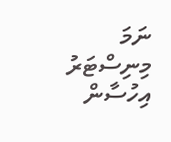ނަމަ މިނިސްޓަރު އިހުސާން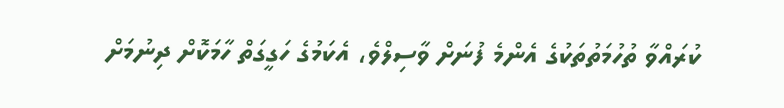ކުރައްވާ ތުހުމަތުތަކުގެ އެންމެ ފުނަށް ވާސިލްވެ، އެކަމުގެ ހަގީގަތް ހާމަކޮށް ދިނުމަށް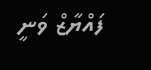ފައްޔާޒް ވަނީ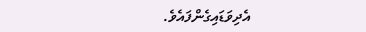އެދިވަޑައިގެންފައެވެ.